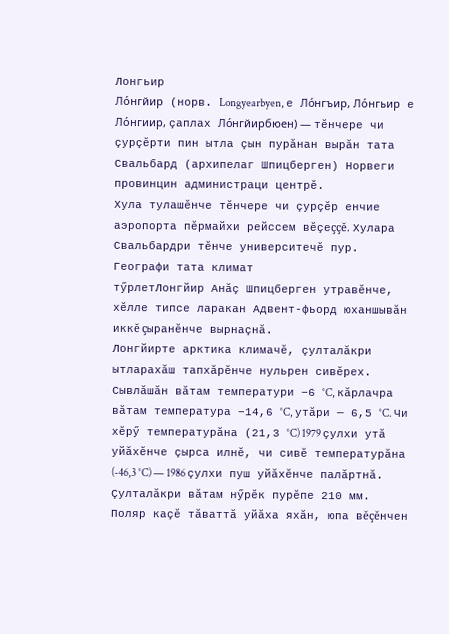Лонгьир
Ло́нгйир (норв. Longyearbyen, е Ло́нгъир, Ло́нгьир е Ло́нгиир, çаплах Ло́нгйирбюен) — тĕнчере чи çурçĕрти пин ытла çын пурăнан вырăн тата Свальбард (архипелаг Шпицберген) Норвеги провинцин администраци центрĕ.
Хула тулашĕнче тĕнчере чи çурçĕр енчие аэропорта пĕрмайхи рейссем вĕçеççĕ. Хулара Свальбардри тĕнче университечĕ пур.
Географи тата климат
тӳрлетЛонгйир Анăç Шпицберген утравĕнче, хĕлле типсе ларакан Адвент-фьорд юханшывăн иккĕ çыранĕнче вырнаçнă.
Лонгйирте арктика климачĕ, çулталăкри ытларахăш тапхăрĕнче нульрен сивĕрех. Сывлăшăн вăтам температури −6 °C, кăрлачра вăтам температура −14,6 °C, утăри — 6,5 °C. Чи хĕрӳ температурăна (21,3 °C) 1979 çулхи утă уйăхĕнче çырса илнĕ, чи сивĕ температурăна (-46,3 °C) — 1986 çулхи пуш уйăхĕнче палăртнă. Çулталăкри вăтам нӳрĕк пурĕпе 210 мм.
Поляр каçĕ тăваттă уйăха яхăн, юпа вĕçĕнчен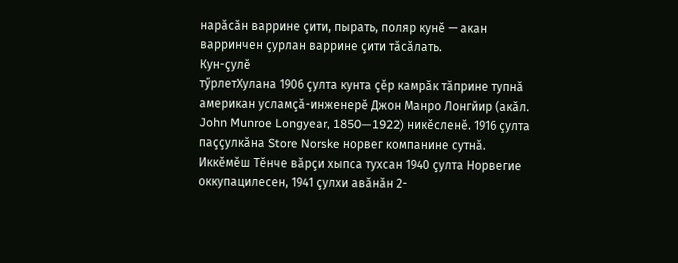нарăсăн варрине çити, пырать, поляр кунĕ — акан варринчен çурлан варрине çити тăсăлать.
Кун-çулĕ
тӳрлетХулана 1906 çулта кунта çĕр камрăк тăприне тупнă американ усламçă-инженерĕ Джон Манро Лонгйир (акăл. John Munroe Longyear, 1850—1922) никĕсленĕ. 1916 çулта паççулкăна Store Norske норвег компанине сутнă.
Иккĕмĕш Тĕнче вăрçи хыпса тухсан 1940 çулта Норвегие оккупацилесен, 1941 çулхи авăнăн 2-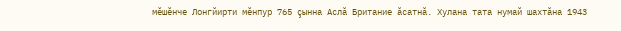мĕшĕнче Лонгйирти мĕнпур 765 çынна Аслă Британие ăсатнă. Хулана тата нумай шахтăна 1943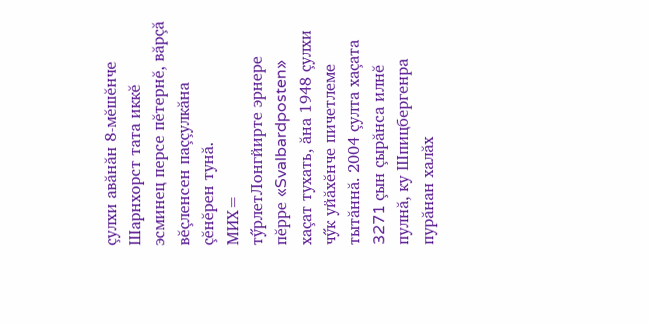çулхи авăнăн 8-мĕшĕнче Шарнхорст тата иккĕ эсминец персе пĕтернĕ, вăрçă вĕçленсен паççулкăна çĕнĕрен тунă.
МИХ=
тӳрлетЛонгйирте эрнере пĕрре «Svalbardposten» хаçат тухать, ăна 1948 çулхи чӳк уйăхĕнче пичетлеме тытăннă. 2004 çулта хаçата 3271 çын çырăнса илнĕ пулнă, ку Шпицбергенра пурăнан халăх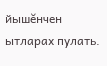йышĕнчен ытларах пулать.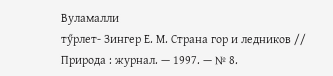Вуламалли
тӳрлет- Зингер Е. М. Страна гор и ледников // Природа : журнал. — 1997. — № 8.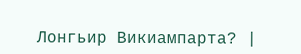Лонгьир Викиампарта? |